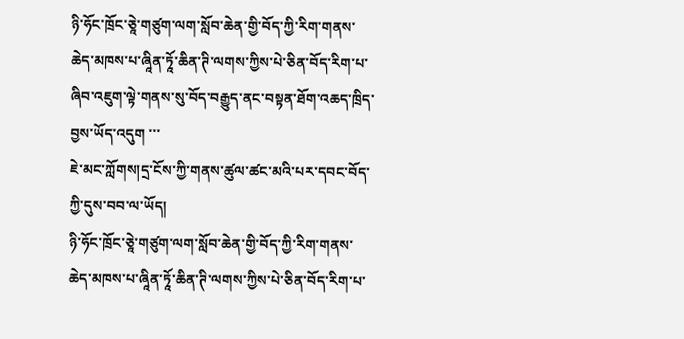ཉི་ཧོང་ཁྲོང་ཅཱེ་གཙུག་ལག་སློབ་ཆེན་གྱི་བོད་ཀྱི་རིག་གནས་ཆེད་མཁས་པ་ཞཱིན་ཏཱོ་ཆིན་ཊི་ལགས་ཀྱིས་པེ་ཅིན་བོད་རིག་པ་ཞིབ་འཇུག་ལྟེ་གནས་སུ་བོད་བརྒྱུད་ནང་བསྟན་ཐོག་འཆད་ཁྲིད་བྱས་ཡོད་འདུག ་་་
ཇེ་མང་ཀློགས།དྲ་ངོས་ཀྱི་གནས་ཚུལ་ཚང་མའི་པར་དབང་བོད་ཀྱི་དུས་བབ་ལ་ཡོད།
ཉི་ཧོང་ཁྲོང་ཅཱེ་གཙུག་ལག་སློབ་ཆེན་གྱི་བོད་ཀྱི་རིག་གནས་ཆེད་མཁས་པ་ཞཱིན་ཏཱོ་ཆིན་ཊི་ལགས་ཀྱིས་པེ་ཅིན་བོད་རིག་པ་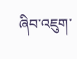ཞིབ་འཇུག་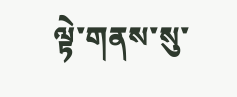ལྟེ་གནས་སུ་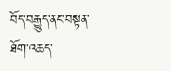བོད་བརྒྱུད་ནང་བསྟན་ཐོག་འཆད་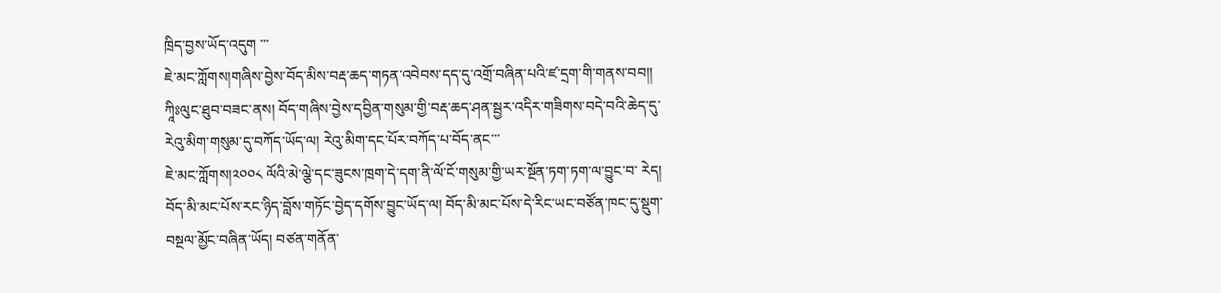ཁྲིད་བྱས་ཡོད་འདུག ་་་
ཇེ་མང་ཀློགས།གཞིས་བྱེས་བོད་མིས་བརྡ་ཆད་གཏན་འབེབས་དད་དུ་འགྲོ་བཞིན་པའི་ཛ་དྲག་གི་གནས་བབ།། ཀཱིཿལུང་ཐུབ་བཟང་ནས། བོད་གཞིས་བྱེས་དབྱིན་གསུམ་གྱི་བརྡ་ཆད་ཤན་སྦྱར་འདིར་གཟིགས་བདེ་བའི་ཆེད་དུ་རེའུ་མིག་གསུམ་དུ་བཀོད་ཡོད་ལ། རེའུ་མིག་དང་པོར་བཀོད་པ་བོད་ནང་་་
ཇེ་མང་ཀློགས།༢༠༠༨ ལོའི་མེ་ལྕེ་དང་ཟུངས་ཁྲག་དེ་དག་ནི་ལོ་ངོ་གསུམ་གྱི་ཡར་སྔོན་ཏག་ཏག་ལ་བྱུང་བ་ རེད། བོད་མི་མང་པོས་རང་ཉིད་བློས་གཏོང་བྱེད་དགོས་བྱུང་ཡོད་ལ། བོད་མི་མང་པོས་དེ་རིང་ཡང་བཙོན་ཁང་དུ་སྡུག་བསྔལ་མྱོང་བཞིན་ཡོད། བཙན་གནོན་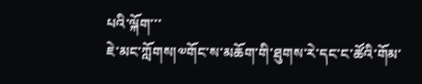པའི་ལྐོག་་་
ཇེ་མང་ཀློགས།༧གོང་ས་མཆོག་གི་ཐུགས་རེ་དང་ང་ཚོའི་གོམ་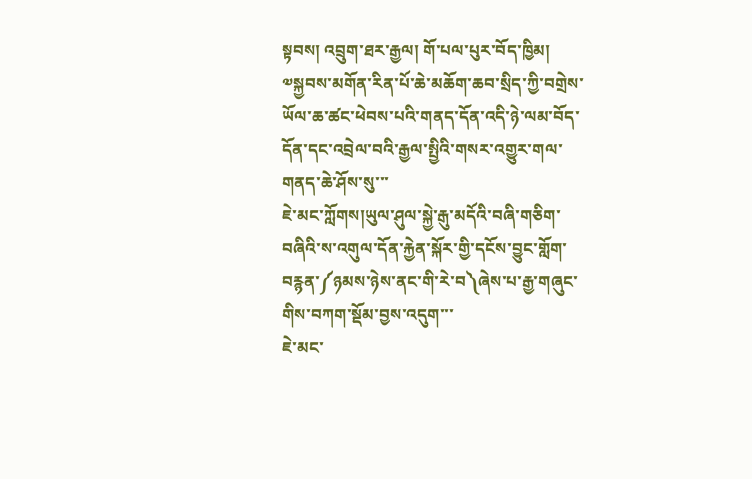སྟབས། འབྲུག་ཐར་རྒྱལ། གོ་པལ་པུར་བོད་ཁྱིམ། ༧སྐྱབས་མགོན་རིན་པོ་ཆེ་མཆོག་ཆབ་སྲིད་ཀྱི་བགྲེས་ཡོལ་ཆ་ཚང་ཕེབས་པའི་གནད་དོན་འདི་ཉེ་ལམ་བོད་དོན་དང་འབྲེལ་བའི་རྒྱལ་སྤྱིའི་གསར་འགྱུར་གལ་གནད་ཆེ་ཤོས་སུ་་་
ཇེ་མང་ཀློགས།ཡུལ་ཤུལ་སྐྱེ་རྒུ་མདོའི་བཞི་གཅིག་བཞིའི་ས་འགུལ་དོན་རྐྱེན་སྐོར་གྱི་དངོས་བྱུང་གློག་བརྙན་༼ཉམས་ཉེས་ནང་གི་རེ་བ༽ཞེས་པ་རྒྱ་གཞུང་གིས་བཀག་སྡོམ་བྱས་འདུག་་་
ཇེ་མང་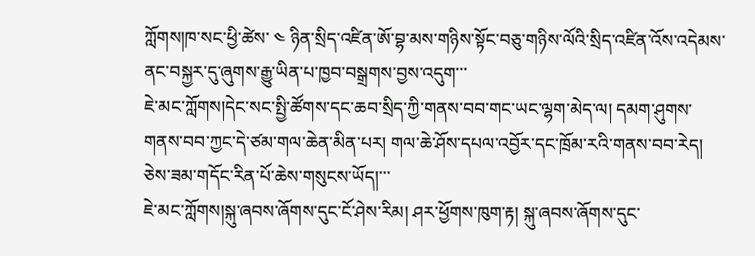ཀློགས།ཁ་སང་ཕྱི་ཚེས་ ༤ ཉིན་སྲིད་འཛིན་ཨོ་བྷ་མས་གཉིས་སྟོང་བཅུ་གཉིས་ལོའི་སྲིད་འཛིན་འོས་འདེམས་ནང་བསྐྱར་དུ་ཞུགས་རྒྱུ་ཡིན་པ་ཁྱབ་བསྒྲགས་བྱས་འདུག་་་
ཇེ་མང་ཀློགས།དེང་སང་སྤྱི་ཚོགས་དང་ཆབ་སྲིད་ཀྱི་གནས་བབ་གང་ཡང་ལྷག་མེད་ལ། དམག་ཤུགས་གནས་བབ་ཀྱང་དེ་ཙམ་གལ་ཆེན་མིན་པར། གལ་ཆེ་ཤོས་དཔལ་འབྱོར་དང་ཁྲོམ་རའི་གནས་བབ་རེད། ཅེས་ཟམ་གདོང་རིན་པོ་ཆེས་གསུངས་ཡོད།་་་
ཇེ་མང་ཀློགས།སྐུ་ཞབས་ཞོགས་དུང་ངོ་ཤེས་རིམ། ཤར་ཕྱོགས་ཁུག་རྟ། སྐུ་ཞབས་ཞོགས་དུང་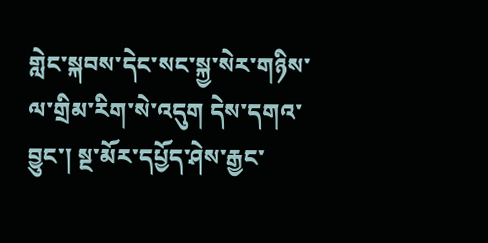གླེང་སྐབས་དེང་སང་སྐྱ་སེར་གཉིས་ལ་གྲིམ་རིག་སེ་འདུག དེས་དགའ་བྱུང་། སྔ་མོར་དཔྱོད་ཤེས་རྒྱང་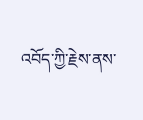འབོད་ཀྱི་རྗེས་ནས་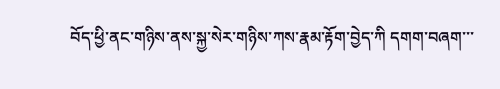བོད་ཕྱི་ནང་གཉིས་ནས་སྐྱ་སེར་གཉིས་ཀས་རྣམ་རྟོག་བྱེད་ཀི དགག་བཞག་་་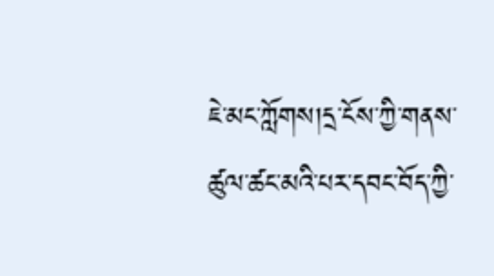ཇེ་མང་ཀློགས།དྲ་ངོས་ཀྱི་གནས་ཚུལ་ཚང་མའི་པར་དབང་བོད་ཀྱི་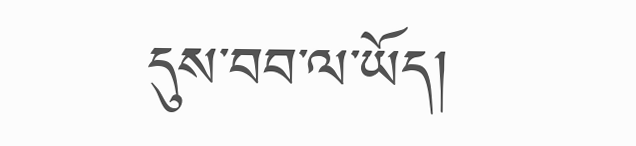དུས་བབ་ལ་ཡོད།